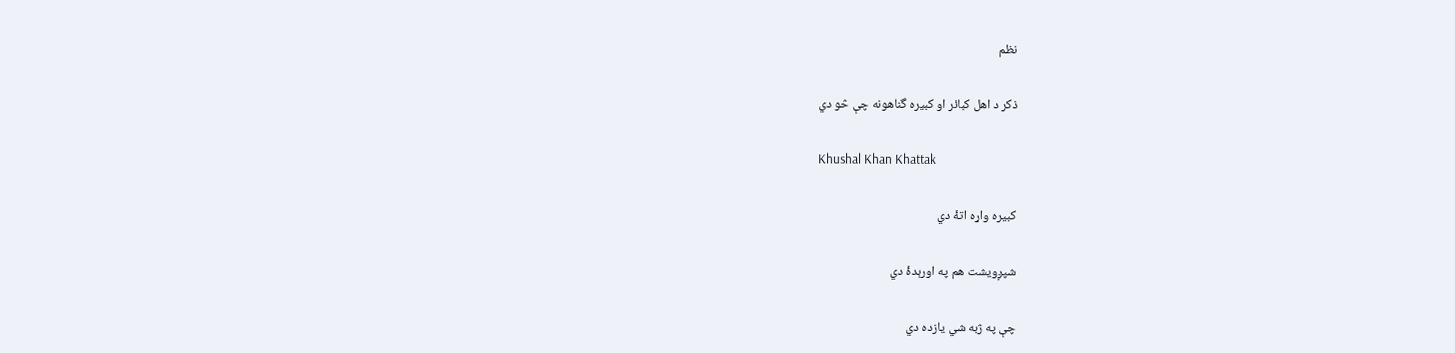نظم

ذکر د اهل کبائر او کبيره گناهونه چې څو دي

Khushal Khan Khattak

کبيره واړه اتۀ دي

شپږويشت هم په اورېدۀ دي

چې په ژبه شي يازده دي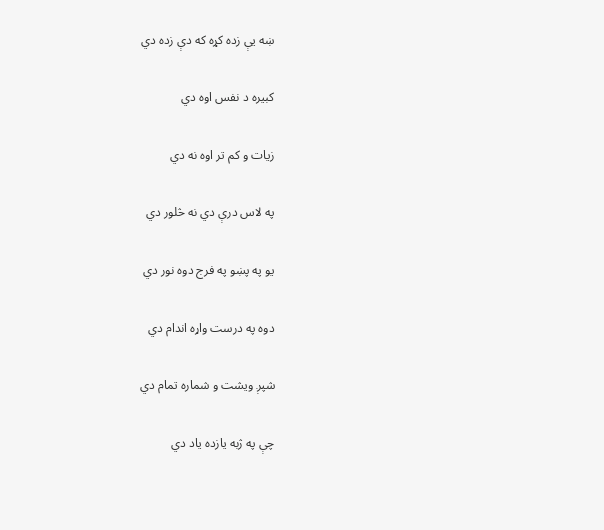ښه يې زده کړه که دې زده دي

کبيره د نفس اوه دي

زيات و کم تر اوه نه دي

په لاس درې دي نه څلور دي

يو په پښو په فرج دوه نور دي

دوه په درست واړه اندام دي

شپږ ويشت و شماره تمام دي

چې په ژبه يازده ياد دي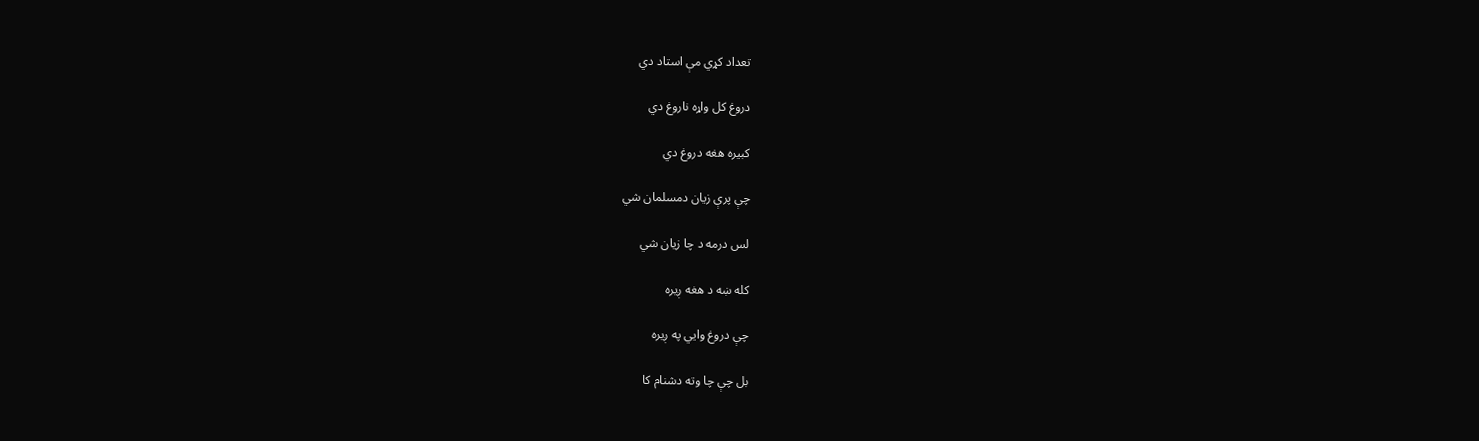تعداد کړي مې استاد دي

دروغ کل واړه ناروغ دي

کبيره هغه دروغ دي

چې پرې زيان دمسلمان شي

لس درمه د چا زيان شي

کله ښه د هغه ږيره

چې دروغ وايي په ږيره

بل چې چا وته دشنام کا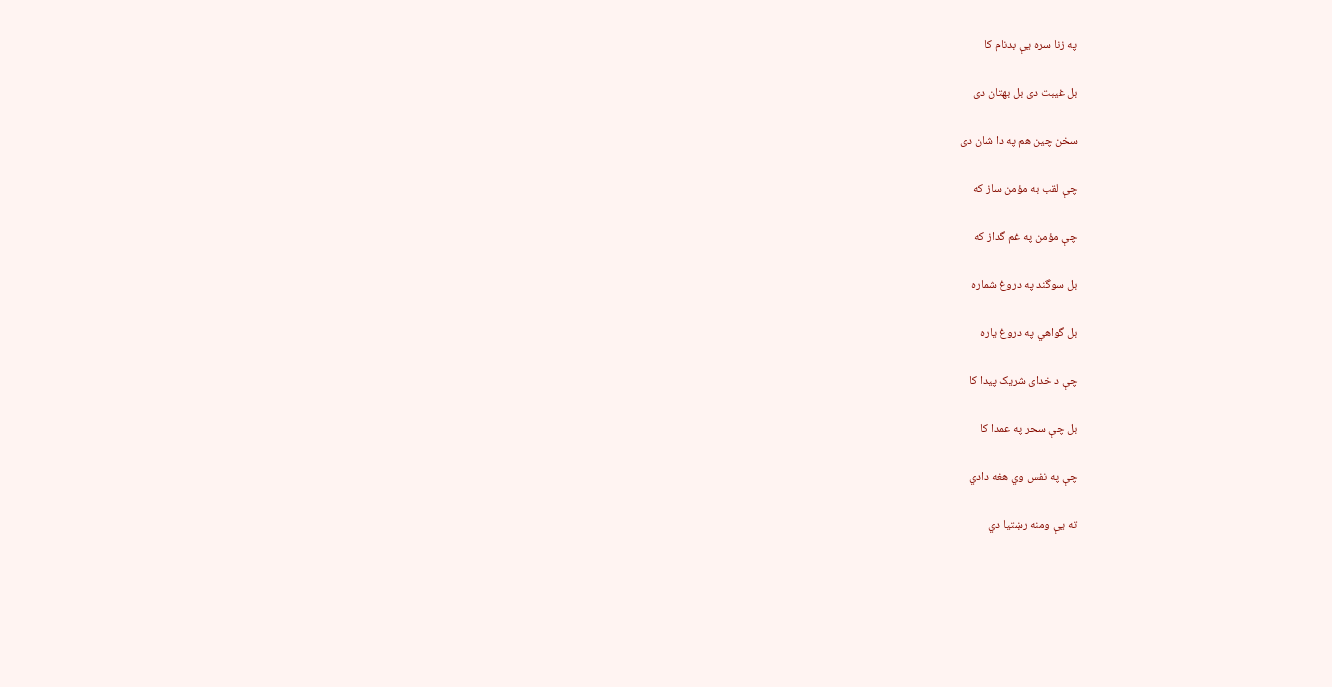په زنا سره يې بدنام کا

بل غيبت دی بل بهتان دی

سخن چين هم په دا شان دی

چې لقب به مؤمن ساز که

چې مؤمن په غم گداز که

بل سوگند په دروغ شماره

بل گواهي په دروغ ياره

چې د خدای شريک پيدا کا

بل چې سحر په عمدا کا

چې په نفس وي هغه دادي

ته يې ومنه رښتيا دي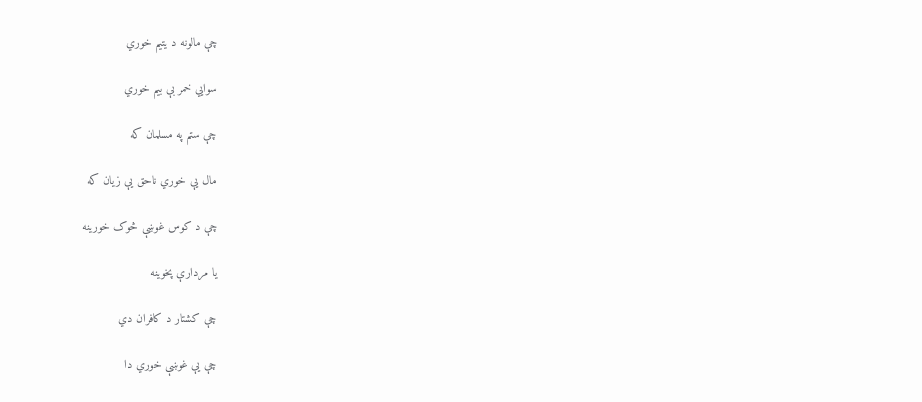چې مالونه د يتيم خوري

سوايي خمر بې بيم خوري

چې ستم په مسلمان که

مال يې خوري ناحق يې زيان که

چې د کوس غوښې څوک خورينه

يا مردارې پخوينه

چې کشتار د کافران دي

چې يې غوښې خوري دا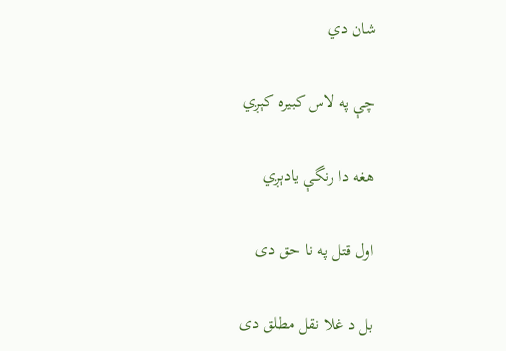شان دي

چې په لاس کبيره کېږي

هغه دا رنگې يادېږي

اول قتل په نا حق دی

بل د غلا نقل مطلق دی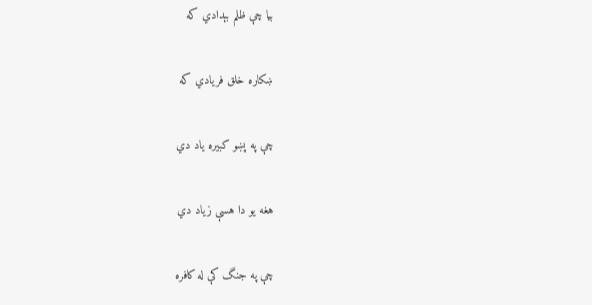بيا چې ظلم بېدادي که

ښکاره خلق فريادي که

چې په پښو کبيره ياد دي

هغه يو دا هسې زياد دي

چې په جنگ کې له کافره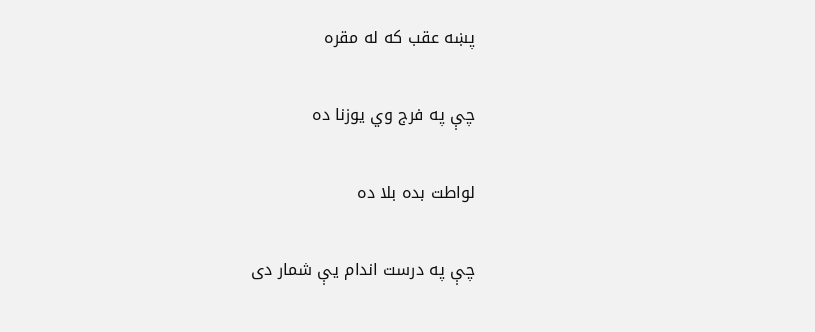پښه عقب که له مقره

چې په فرج وي يوزنا ده

لواطت بده بلا ده

چې په درست اندام يې شمار دی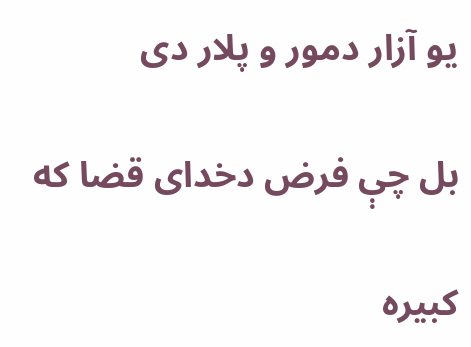يو آزار دمور و پلار دی

بل چې فرض دخدای قضا که

کبيره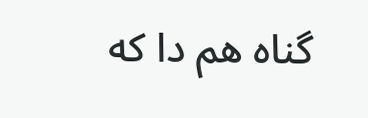گناه هم دا که